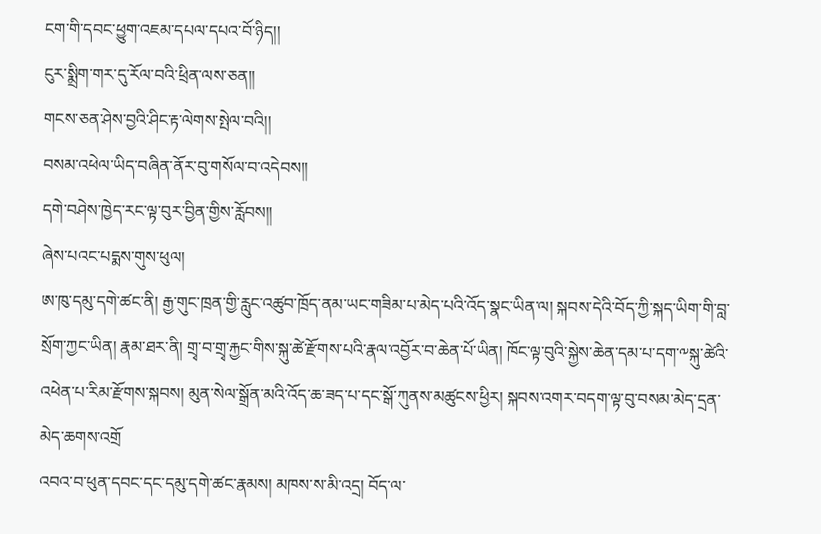ངག་གི་དབང་ཕྱུག་འཇམ་དཔལ་དཔའ་བོ་ཉིད།།
ངུར་སྨྲིག་གར་དུ་རོལ་བའི་ཕྲིན་ལས་ཅན།།
གངས་ཅན་ཤེས་བྱའི་ཤིང་རྟ་ལེགས་སྤེལ་བའི།།
བསམ་འཕེལ་ཡིད་བཞིན་ནོར་བུ་གསོལ་བ་འདེབས།།
དགེ་བཤེས་ཁྱེད་རང་ལྟ་བུར་བྱིན་གྱིས་རློབས།།
ཞེས་པའང་པདྨས་གུས་ཕུལ།
ཨ་ཁུ་དམུ་དགེ་ཚང་ནི། རྒྱ་གུང་ཁྲན་གྱི་རླུང་འཚུབ་ཁྲོད་ནམ་ཡང་གཟིམ་པ་མེད་པའི་འོད་སྣང་ཡིན་ལ། སྐབས་དེའི་བོད་ཀྱི་སྐད་ཡིག་གི་བླ་སྲོག་ཀྱང་ཡིན། རྣམ་ཐར་ནི། གྲྭ་བ་གྲྭ་རྐྱང་གིས་སྐུ་ཚེ་རྫོགས་པའི་རྣལ་འབྱོར་བ་ཆེན་པོ་ཡིན། ཁོང་ལྟ་བུའི་སྐྱེས་ཆེན་དམ་པ་དག་༸སྐུ་ཚེའི་འཕེན་པ་རིམ་རྫོགས་སྐབས། མུན་སེལ་སྒྲོན་མའི་འོད་ཆ་ཟད་པ་དང་སྒོ་ཀུནས་མཚུངས་ཕྱིར། སྐབས་འགར་བདག་ལྟ་བུ་བསམ་མེད་དྲན་མེད་ཆགས་འགྲོ
འབའ་བ་ཕུན་དབང་དང་དམུ་དགེ་ཚང་རྣམས། མཁས་ས་མི་འདྲ། བོད་ལ་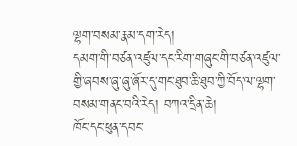ལྷག་བསམ་རྣམ་དག་རེད།
དམག་གི་བཙན་འཛུལ་དང་རིག་གཞུང་གི་བཙན་འཛུལ་གྱི་ཞབས་ཞུ་ཞུ་ཞོར་དུ་གང་ཐུབ་ཆི་ཐུབ་ཀྱི་བོད་ལ་ལྷག་བསམ་གནང་བའི་རེད། བཀའ་དྲིན་ཆེ།
ཁོང་དང་ཕུན་དབང་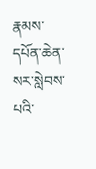རྣམས་དཔོན་ཆེན་སར་སླེབས་པའི་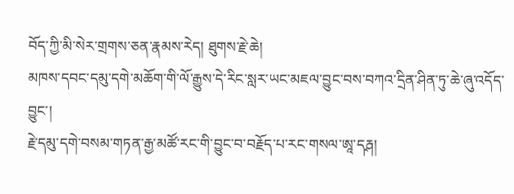བོད་ཀྱི་མི་སེར་གྲགས་ཅན་རྣམས་རེད། ཐུགས་རྗེ་ཆེ།
མཁས་དབང་དམུ་དགེ་མཆོག་གི་ལོ་རྒྱུས་དེ་རིང་སླར་ཡང་མཇལ་བྱུང་བས་བཀའ་དྲིན་ཤིན་ཏུ་ཆེ་ཞུ་འདོད་བྱུང་།
རྗེ་དམུ་དགེ་བསམ་གཏན་རྒྱ་མཚོ་རང་གི་བྱུང་བ་བརྗོད་པ་རང་གསལ་ཨཱ་དརྴ།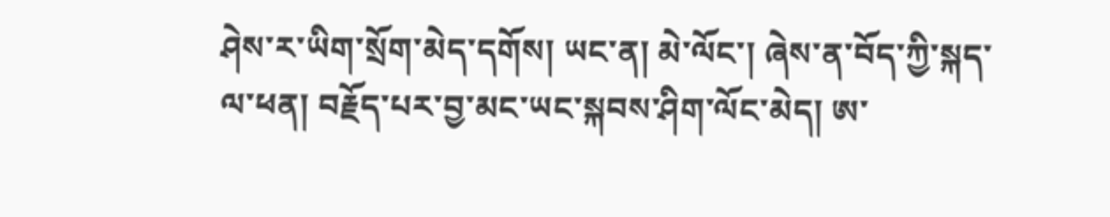ཤེས་ར་ཡིག་སྲོག་མེད་དགོས། ཡང་ན། མེ་ལོང་། ཞེས་ན་བོད་ཀྱི་སྐད་ལ་ཕན། བརྗོད་པར་བྱ་མང་ཡང་སྐབས་ཤིག་ལོང་མེད། ཨ་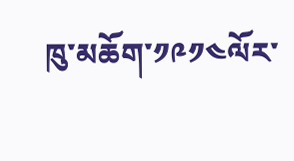ཁུ་མཆོག་༡༩༡༤ལོར་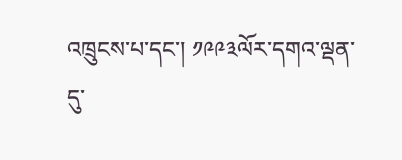འཁྲུངས་པ་དང་། ༡༩༩༣ལོར་དགའ་ལྡན་དུ་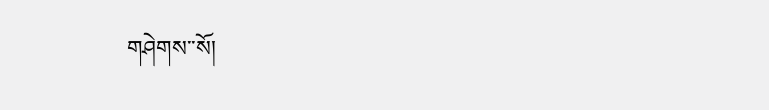གཤེགས་་སོ།